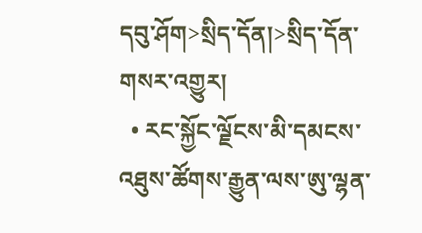དབུ་ཤོག>སྲིད་དོན།>སྲིད་དོན་གསར་འགྱུར།
  • རང་སྐྱོང་ལྗོངས་མི་དམངས་འཐུས་ཚོགས་རྒྱུན་ལས་ཨུ་ལྷན་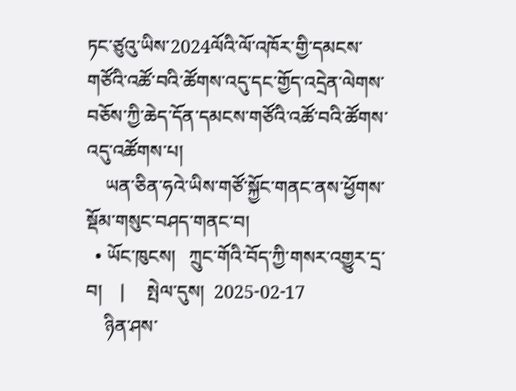ཏང་ཙུའུ་ཡིས་2024ལོའི་ལོ་འཁོར་གྱི་དམངས་གཙོའི་འཚོ་བའི་ཚོགས་འདུ་དང་གྱོད་འདྲེན་ལེགས་བཅོས་ཀྱི་ཆེད་དོན་དམངས་གཙོའི་འཚོ་བའི་ཚོགས་འདུ་འཚོགས་པ།
    ཡན་ཅིན་ཧའེ་ཡིས་གཙོ་སྐྱོང་གནང་ནས་ཕྱོགས་སྡོམ་གསུང་བཤད་གནང་བ།
  • ཡོང་ཁུངས།   ཀྲུང་གོའི་བོད་ཀྱི་གསར་འགྱུར་དྲ་བ།    |     སྤེལ་དུས།  2025-02-17
    ཉིན་ཤས་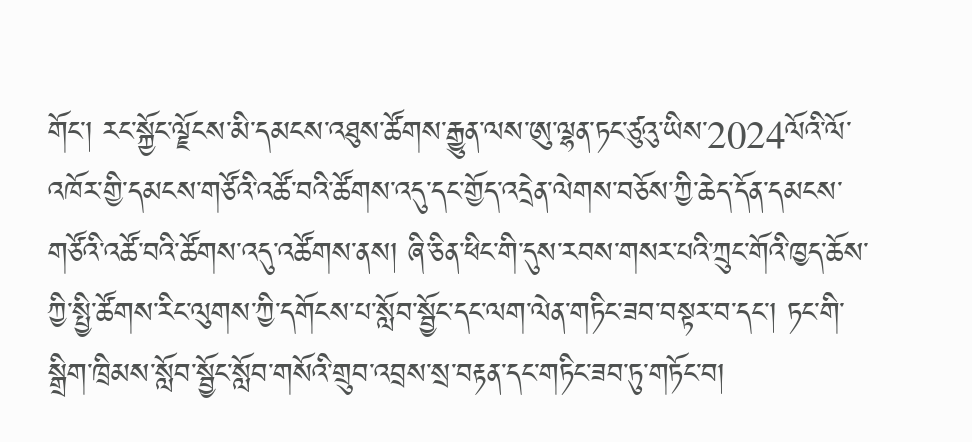གོང་། རང་སྐྱོང་ལྗོངས་མི་དམངས་འཐུས་ཚོགས་རྒྱུན་ལས་ཨུ་ལྷན་ཏང་ཙུའུ་ཡིས་2024ལོའི་ལོ་འཁོར་གྱི་དམངས་གཙོའི་འཚོ་བའི་ཚོགས་འདུ་དང་གྱོད་འདྲེན་ལེགས་བཅོས་ཀྱི་ཆེད་དོན་དམངས་གཙོའི་འཚོ་བའི་ཚོགས་འདུ་འཚོགས་ནས། ཞི་ཅིན་ཕིང་གི་དུས་རབས་གསར་པའི་ཀྲུང་གོའི་ཁྱད་ཆོས་ཀྱི་སྤྱི་ཚོགས་རིང་ལུགས་ཀྱི་དགོངས་པ་སློབ་སྦྱོང་དང་ལག་ལེན་གཏིང་ཟབ་བསྟར་བ་དང་། ཏང་གི་སྒྲིག་ཁྲིམས་སློབ་སྦྱོང་སློབ་གསོའི་གྲུབ་འབྲས་སྲ་བརྟན་དང་གཏིང་ཟབ་ཏུ་གཏོང་བ།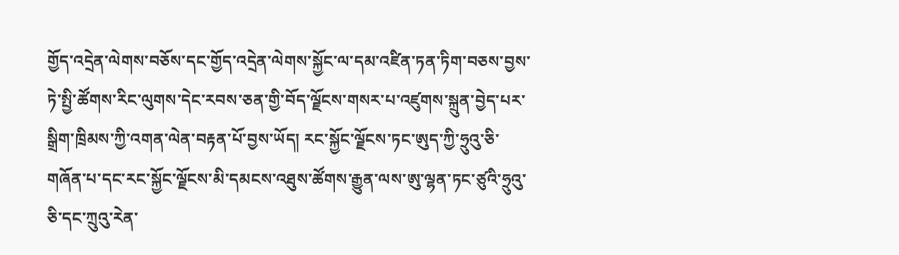གྱོད་འདྲེན་ལེགས་བཅོས་དང་གྱོད་འདྲེན་ལེགས་སྐྱོང་ལ་དམ་འཛིན་ཏན་ཏིག་བཅས་བྱས་ཏེ་སྤྱི་ཚོགས་རིང་ལུགས་དེང་རབས་ཅན་གྱི་བོད་ལྗོངས་གསར་པ་འཛུགས་སྐྲུན་བྱེད་པར་སྒྲིག་ཁྲིམས་ཀྱི་འགན་ལེན་བརྟན་པོ་བྱས་ཡོད། རང་སྐྱོང་ལྗོངས་ཏང་ཨུད་ཀྱི་ཧྲུའུ་ཅི་གཞོན་པ་དང་རང་སྐྱོང་ལྗོངས་མི་དམངས་འཐུས་ཚོགས་རྒྱུན་ལས་ཨུ་ལྷན་ཏང་ཙུའི་ཧྲུའུ་ཅི་དང་ཀྲུའུ་རེན་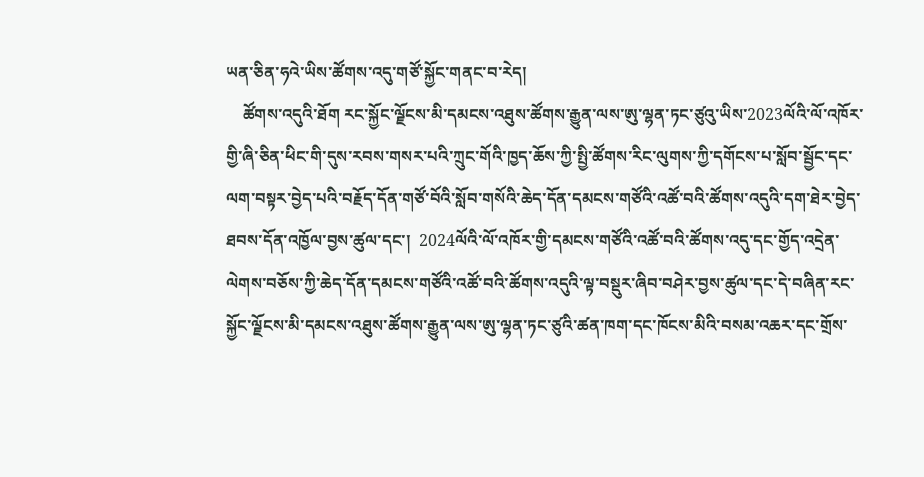ཡན་ཅིན་ཧའེ་ཡིས་ཚོགས་འདུ་གཙོ་སྐྱོང་གནང་བ་རེད།
    ཚོགས་འདུའི་ཐོག རང་སྐྱོང་ལྗོངས་མི་དམངས་འཐུས་ཚོགས་རྒྱུན་ལས་ཨུ་ལྷན་ཏང་ཙུའུ་ཡིས་2023ལོའི་ལོ་འཁོར་གྱི་ཞི་ཅིན་ཕིང་གི་དུས་རབས་གསར་པའི་ཀྲུང་གོའི་ཁྱད་ཆོས་ཀྱི་སྤྱི་ཚོགས་རིང་ལུགས་ཀྱི་དགོངས་པ་སློབ་སྦྱོང་དང་ལག་བསྟར་བྱེད་པའི་བརྗོད་དོན་གཙོ་བོའི་སློབ་གསོའི་ཆེད་དོན་དམངས་གཙོའི་འཚོ་བའི་ཚོགས་འདུའི་དག་ཐེར་བྱེད་ཐབས་དོན་འཁྱོལ་བྱས་ཚུལ་དང་།  2024ལོའི་ལོ་འཁོར་གྱི་དམངས་གཙོའི་འཚོ་བའི་ཚོགས་འདུ་དང་གྱོད་འདྲེན་ལེགས་བཅོས་ཀྱི་ཆེད་དོན་དམངས་གཙོའི་འཚོ་བའི་ཚོགས་འདུའི་ལྟ་བསྡུར་ཞིབ་བཤེར་བྱས་ཚུལ་དང་དེ་བཞིན་རང་སྐྱོང་ལྗོངས་མི་དམངས་འཐུས་ཚོགས་རྒྱུན་ལས་ཨུ་ལྷན་ཏང་ཙུའི་ཚན་ཁག་དང་ཁོངས་མིའི་བསམ་འཆར་དང་གྲོས་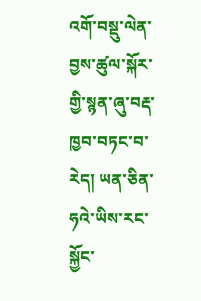འགོ་བསྡུ་ལེན་བྱས་ཚུལ་སྐོར་གྱི་སྙན་ཞུ་བརྡ་ཁྱབ་བཏང་བ་རེད། ཡན་ཅིན་ཧའེ་ཡིས་རང་སྐྱོང་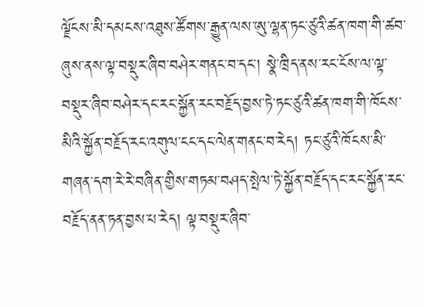ལྗོངས་མི་དམངས་འཐུས་ཚོགས་རྒྱུན་ལས་ཨུ་ལྷན་ཏང་ཙུའི་ཚན་ཁག་གི་ཚབ་ཞུས་ནས་ལྟ་བསྡུར་ཞིབ་བཤེར་གནང་བ་དང་། སྣེ་ཁྲིད་ནས་རང་ངོས་ལ་ལྟ་བསྡུར་ཞིབ་བཤེར་དང་རང་སྐྱོན་རང་བརྗོད་བྱས་ཏེ་ཏང་ཙུའི་ཚན་ཁག་གི་ཁོངས་མིའི་སྐྱོན་བརྗོད་རང་འགུལ་ངང་དང་ལེན་གནང་བ་རེད། ཏང་ཙུའི་ཁོངས་མི་གཞན་དག་རེ་རེ་བཞིན་གྱིས་གཏམ་བཤད་སྤེལ་ཏེ་སྐྱོན་བརྗོད་དང་རང་སྐྱོན་རང་བརྗོད་ནན་ཏན་བྱས་པ་རེད། ལྟ་བསྡུར་ཞིབ་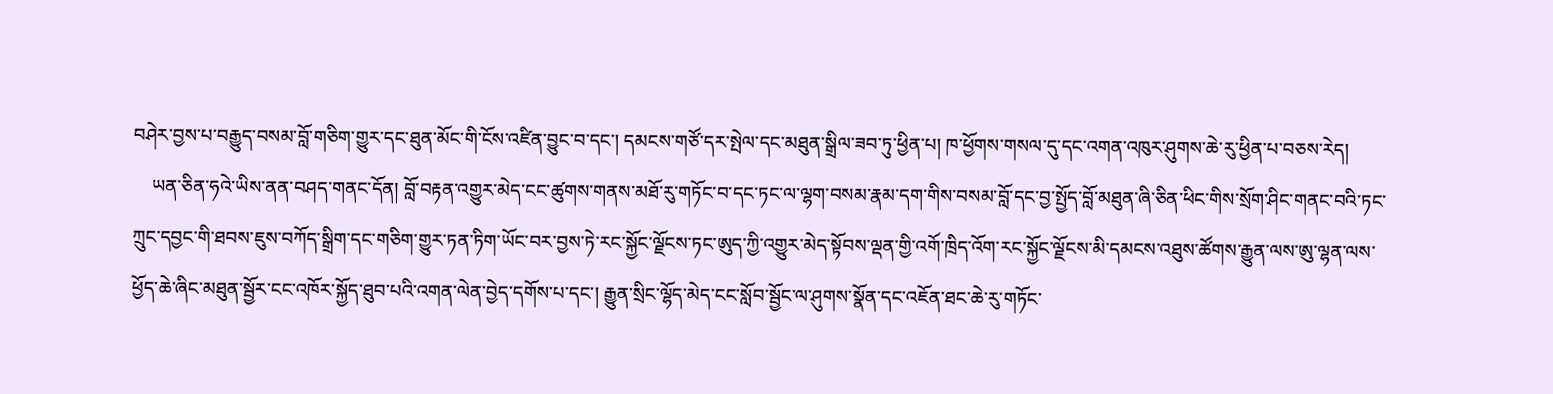བཤེར་བྱས་པ་བརྒྱུད་བསམ་བློ་གཅིག་གྱུར་དང་ཐུན་མོང་གི་ངོས་འཛིན་བྱུང་བ་དང་། དམངས་གཙོ་དར་སྤེལ་དང་མཐུན་སྒྲིལ་ཟབ་ཏུ་ཕྱིན་པ། ཁ་ཕྱོགས་གསལ་དུ་དང་འགན་འཁུར་ཤུགས་ཆེ་རུ་ཕྱིན་པ་བཅས་རེད།
    ཡན་ཅིན་ཧའེ་ཡིས་ནན་བཤད་གནང་དོན། བློ་བརྟན་འགྱུར་མེད་ངང་ཚུགས་གནས་མཐོ་རུ་གཏོང་བ་དང་ཏང་ལ་ལྷག་བསམ་རྣམ་དག་གིས་བསམ་བློ་དང་བྱ་སྤྱོད་བློ་མཐུན་ཞི་ཅིན་ཕིང་གིས་སྲོག་ཤིང་གནང་བའི་ཏང་ཀྲུང་དབྱང་གི་ཐབས་ཇུས་བཀོད་སྒྲིག་དང་གཅིག་གྱུར་ཏན་ཏིག་ཡོང་བར་བྱས་ཏེ་རང་སྐྱོང་ལྗོངས་ཏང་ཨུད་ཀྱི་འགྱུར་མེད་སྟོབས་ལྡན་གྱི་འགོ་ཁྲིད་འོག་རང་སྐྱོང་ལྗོངས་མི་དམངས་འཐུས་ཚོགས་རྒྱུན་ལས་ཨུ་ལྷན་ལས་ཕྱོད་ཆེ་ཞིང་མཐུན་སྦྱོར་ངང་འཁོར་སྐྱོད་ཐུབ་པའི་འགན་ལེན་བྱེད་དགོས་པ་དང་། རྒྱུན་སྲིང་ལྷོད་མེད་ངང་སློབ་སྦྱོང་ལ་ཤུགས་སྣོན་དང་འཇོན་ཐང་ཆེ་རུ་གཏོང་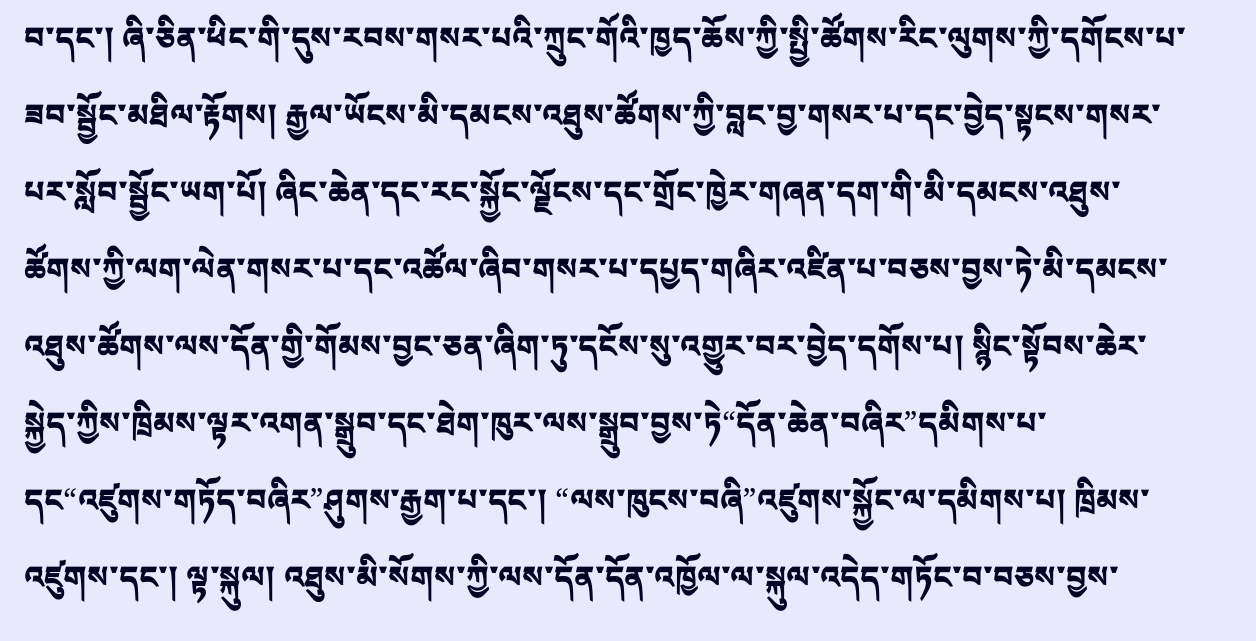བ་དང་། ཞི་ཅིན་ཕིང་གི་དུས་རབས་གསར་པའི་ཀྲུང་གོའི་ཁྱད་ཆོས་ཀྱི་སྤྱི་ཚོགས་རིང་ལུགས་ཀྱི་དགོངས་པ་ཟབ་སྦྱོང་མཐིལ་རྟོགས། རྒྱལ་ཡོངས་མི་དམངས་འཐུས་ཚོགས་ཀྱི་བླང་བྱ་གསར་པ་དང་བྱེད་སྟངས་གསར་པར་སློབ་སྦྱོང་ཡག་པོ། ཞིང་ཆེན་དང་རང་སྐྱོང་ལྗོངས་དང་གྲོང་ཁྱེར་གཞན་དག་གི་མི་དམངས་འཐུས་ཚོགས་ཀྱི་ལག་ལེན་གསར་པ་དང་འཚོལ་ཞིབ་གསར་པ་དཔྱད་གཞིར་འཛིན་པ་བཅས་བྱས་ཏེ་མི་དམངས་འཐུས་ཚོགས་ལས་དོན་གྱི་གོམས་བྱང་ཅན་ཞིག་ཏུ་དངོས་སུ་འགྱུར་བར་བྱེད་དགོས་པ། སྙིང་སྟོབས་ཆེར་སྐྱེད་ཀྱིས་ཁྲིམས་ལྟར་འགན་སྒྲུབ་དང་ཐེག་ཁུར་ལས་སྒྲུབ་བྱས་ཏེ“དོན་ཆེན་བཞིར”དམིགས་པ་དང“འཛུགས་གཏོད་བཞིར”ཤུགས་རྒྱག་པ་དང་། “ལས་ཁུངས་བཞི”འཛུགས་སྐྱོང་ལ་དམིགས་པ། ཁྲིམས་འཛུགས་དང་། ལྟ་སྐུལ། འཐུས་མི་སོགས་ཀྱི་ལས་དོན་དོན་འཁྱོལ་ལ་སྐུལ་འདེད་གཏོང་བ་བཅས་བྱས་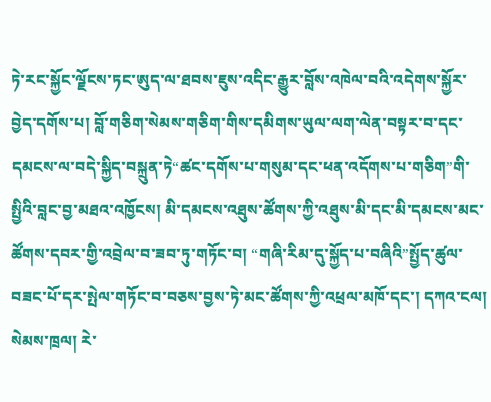ཏེ་རང་སྐྱོང་ལྗོངས་ཏང་ཨུད་ལ་ཐབས་ཇུས་འདིང་རྒྱུར་བློས་འཁེལ་བའི་འདེགས་སྐྱོར་བྱེད་དགོས་པ། བློ་གཅིག་སེམས་གཅིག་གིས་དམིགས་ཡུལ་ལག་ལེན་བསྟར་བ་དང་དམངས་ལ་བདེ་སྐྱིད་བསྐྲུན་ཏེ“ཚང་དགོས་པ་གསུམ་དང་ཕན་འདོགས་པ་གཅིག”གི་སྤྱིའི་བླང་བྱ་མཐའ་འཁྱོངས། མི་དམངས་འཐུས་ཚོགས་ཀྱི་འཐུས་མི་དང་མི་དམངས་མང་ཚོགས་དབར་གྱི་འབྲེལ་བ་ཟབ་ཏུ་གཏོང་བ། “གཞི་རིམ་དུ་སྐྱོད་པ་བཞིའི”སྤྱོད་ཚུལ་བཟང་པོ་དར་སྤེལ་གཏོང་བ་བཅས་བྱས་ཏེ་མང་ཚོགས་ཀྱི་འཕྲལ་མཁོ་དང་། དཀའ་ངལ། སེམས་ཁྲལ། རེ་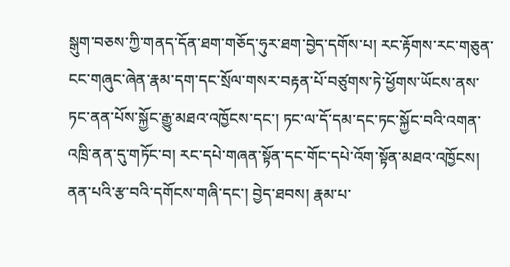སྒུག་བཅས་ཀྱི་གནད་དོན་ཐག་གཅོད་ཧུར་ཐག་བྱེད་དགོས་པ། རང་རྟོགས་རང་གཅུན་ངང་གཞུང་ཞེན་རྣམ་དག་དང་སྲོལ་གསར་བརྟན་པོ་བཙུགས་ཏེ་ཕྱོགས་ཡོངས་ནས་ཏང་ནན་པོས་སྐྱོང་རྒྱུ་མཐའ་འཁྱོངས་དང་། ཏང་ལ་དོ་དམ་དང་ཏང་སྐྱོང་བའི་འགན་འཁྲི་ནན་དུ་གཏོང་བ། རང་དཔེ་གཞན་སྟོན་དང་གོང་དཔེ་འོག་སྟོན་མཐའ་འཁྱོངས། ནན་པའི་རྩ་བའི་དགོངས་གཞི་དང་། བྱེད་ཐབས། རྣམ་པ་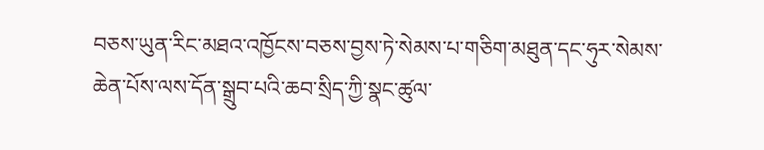བཅས་ཡུན་རིང་མཐའ་འཁྱོངས་བཅས་བྱས་ཏེ་སེམས་པ་གཅིག་མཐུན་དང་ཧུར་སེམས་ཆེན་པོས་ལས་དོན་སྒྲུབ་པའི་ཆབ་སྲིད་ཀྱི་སྣང་ཚུལ་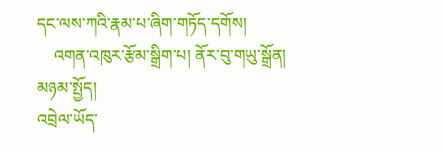དང་ལས་ཀའི་རྣམ་པ་ཞིག་གཏོད་དགོས།
    འགན་འཁུར་རྩོམ་སྒྲིག་པ། ནོར་བུ་གཡུ་སྒྲོན།
མཉམ་སྤྱོད།
འབྲེལ་ཡོད་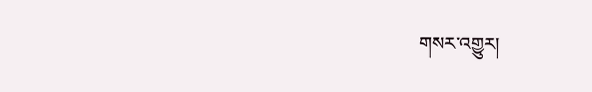གསར་འགྱུར།